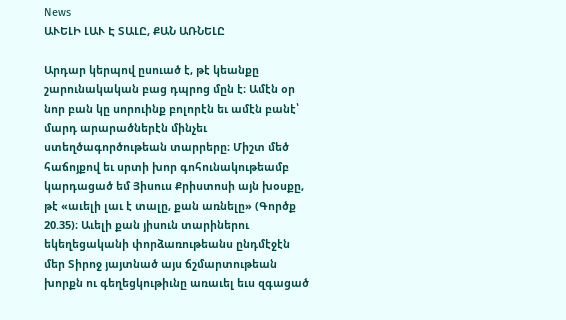News
ԱՒԵԼԻ ԼԱՒ Է ՏԱԼԸ, ՔԱՆ ԱՌՆԵԼԸ

Արդար կերպով ըսուած է, թէ կեանքը շարունակական բաց դպրոց մըն է։ Ամէն օր նոր բան կը սորուինք բոլորէն եւ ամէն բանէ՝ մարդ արարածներէն մինչեւ ստեղծագործութեան տարրերը։ Միշտ մեծ հաճոյքով եւ սրտի խոր գոհունակութեամբ կարդացած եմ Յիսուս Քրիստոսի այն խօսքը, թէ «աւելի լաւ է տալը, քան առնելը» (Գործք 20.35)։ Աւելի քան յիսուն տարիներու եկեղեցականի փորձառութեանս ընդմէջէն մեր Տիրոջ յայտնած այս ճշմարտութեան խորքն ու գեղեցկութիւնը առաւել եւս զգացած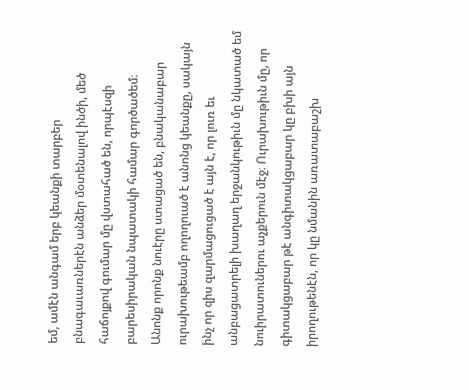եմ, ամէն անգամ երբ կեանքի տարբեր բնագաւառներէն անձեր մօտենալով ինծի, մեծ հաճոյքով գումար մը վստահած են, որպէսզի բարեսիրական նպատակի համար գործածեմ։
Անոնք որոնք նուէրը ստացած են, բնականաբար ուրախութեամբ ողողուած է անոնց կեանքը, սակայն ինչ որ զիս զարմացուցած է այն է, որ լուռ եւ անբացատրելի խաղաղ երջանկութիւն մը նկատած եմ նուիրատուներու աչքերուն մէջ։ Ուրախութիւն մը, որ գիտակցաբար թէ անգիտակցաբար կը բխի այն իրողութենէն, որ կը նմանին առատաբաշխ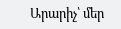Արարիչ՝ մեր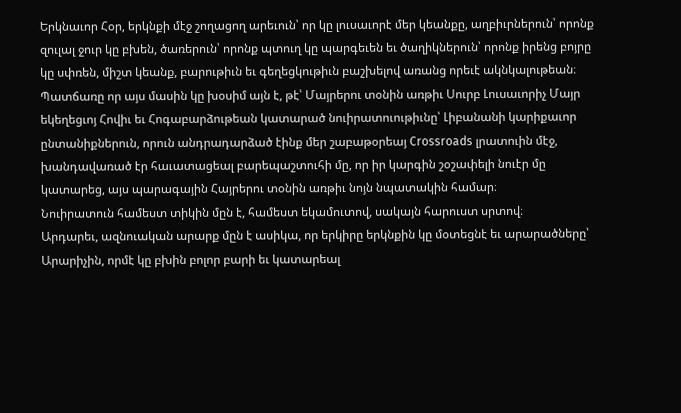Երկնաւոր Հօր, երկնքի մէջ շողացող արեւուն՝ որ կը լուսաւորէ մեր կեանքը, աղբիւրներուն՝ որոնք զուլալ ջուր կը բխեն, ծառերուն՝ որոնք պտուղ կը պարգեւեն եւ ծաղիկներուն՝ որոնք իրենց բոյրը կը սփռեն, միշտ կեանք, բարութիւն եւ գեղեցկութիւն բաշխելով առանց որեւէ ակնկալութեան։
Պատճառը որ այս մասին կը խօսիմ այն է, թէ՝ Մայրերու տօնին առթիւ Սուրբ Լուսաւորիչ Մայր եկեղեցւոյ Հովիւ եւ Հոգաբարձութեան կատարած նուիրատուութիւնը՝ Լիբանանի կարիքաւոր ընտանիքներուն, որուն անդրադարձած էինք մեր շաբաթօրեայ Crossroads լրատուին մէջ, խանդավառած էր հաւատացեալ բարեպաշտուհի մը, որ իր կարգին շօշափելի նուէր մը կատարեց, այս պարագային Հայրերու տօնին առթիւ նոյն նպատակին համար։
Նուիրատուն համեստ տիկին մըն է, համեստ եկամուտով, սակայն հարուստ սրտով։
Արդարեւ, ազնուական արարք մըն է ասիկա, որ երկիրը երկնքին կը մօտեցնէ եւ արարածները՝ Արարիչին, որմէ կը բխին բոլոր բարի եւ կատարեալ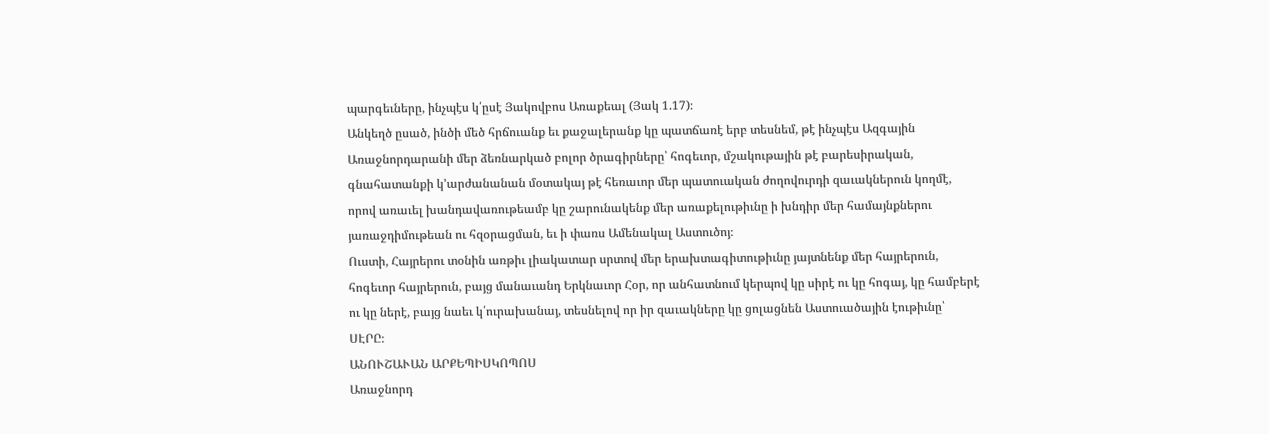պարգեւները, ինչպէս կ՛ըսէ Յակովբոս Առաքեալ (Յակ 1.17)։
Անկեղծ ըսած, ինծի մեծ հրճուանք եւ քաջալերանք կը պատճառէ երբ տեսնեմ, թէ ինչպէս Ազգային Առաջնորդարանի մեր ձեռնարկած բոլոր ծրագիրները՝ հոգեւոր, մշակութային թէ բարեսիրական, գնահատանքի կ՚արժանանան մօտակայ թէ հեռաւոր մեր պատուական ժողովուրդի զաւակներուն կողմէ, որով առաւել խանդավառութեամբ կը շարունակենք մեր առաքելութիւնը ի խնդիր մեր համայնքներու յառաջդիմութեան ու հզօրացման, եւ ի փառս Ամենակալ Աստուծոյ։
Ուստի, Հայրերու տօնին առթիւ լիակատար սրտով մեր երախտագիտութիւնը յայտնենք մեր հայրերուն, հոգեւոր հայրերուն, բայց մանաւանդ Երկնաւոր Հօր, որ անհատնում կերպով կը սիրէ ու կը հոգայ, կը համբերէ ու կը ներէ, բայց նաեւ կ՛ուրախանայ, տեսնելով որ իր զաւակները կը ցոլացնեն Աստուածային էութիւնը՝ ՍԷՐԸ։
ԱՆՈՒՇԱՒԱՆ ԱՐՔԵՊԻՍԿՈՊՈՍ
Առաջնորդ